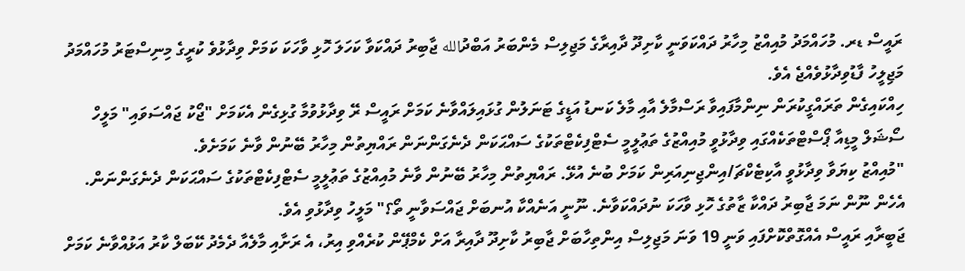ރައީސް ޑރ. މުހައްމަދު މުއިއްޒު މިހާރު ދައްކަވަނީ ކާށިދޫ ދާއިރާގެ މަޖިލިސް މެންބަރު އަބްދުالله ޖާބިރު ދައްކަވާ ކަހަލަ ހޮޅި ވާހަކަ ކަމަށް ވިދާޅުވެ ކުރީގެ މިނިސްޓަރު މުހައްމަދު މަޖިލީހު ފާޑުވިދާޅުވެއްޖެ އެވެ.
ހިއްކައިގެން ތަރައްގީކުރަން ނިންމާފައިވާ ރަސްމާލެ އާއި މާލެ ކަނޑު އަޑީގެ ޓަނަލުން ގުޅައިލައްވާނެ ކަމަށް ރައީސް ރޭ ވިދާޅުވުމާ ގުޅިގެން އެކަމަށް "ޖޯކު ޖައްސަވައި" މަލީހް ސޯޝަލް މީޑިއާ ޕޯސްޓްތަކެއްގައި ވިދާޅުވީ މުއިއްޒުގެ ތަޢުލީމީ ސެޓްފިކެޓްތަކުގެ ސައްޙަކަން ދެނެގަންނަން ރައްޔިތުން މިހާރު ބޭނުން ވާނެ ކަމަށެވެ.
"މުއިއްޒު ކިޔަވާ ވިދާޅުވީ އާކިޓެކްޗަ/އިންޖިނިއަރިން ކަމަށް ބުނެ އުޅޭ. ރައްޔިތުން މިހާރު ބޭނުން ވާނެ މުއިއްޒުގެ ތަޢުލީމީ ސެޓްފިކެޓްތަކުގެ ސައްޙަކަން ދެނެގަންނަން. އެހެން ނޫން ނަމަ ޖާބިރު ދައްކާ ޒާތުގެ ހޮޅި ވާހަކަ ނުދައްކަވާނެ. ނޫނީ އަނެއްކާ އުނބަށް ޖައްސަވާނީ ތޯ؟" މަލީހު ވިދާޅުވި އެވެ.
ޖަބީރާއި ރައީސް އެއްގޮތްކޮށްފައި ވަނީ 19 ވަނަ މަޖިލިސް އިންތިހާބަށް ޖާބިރު ކާށިދޫ ދާއިރާ އަށް ކެމްޕޭން ކުރެއްވި އިރު، އެ ރަށާއި މާލެއާ ދެމެދު ކޭބަލް ކާރު އަޅުއްވާނެ ކަމަށް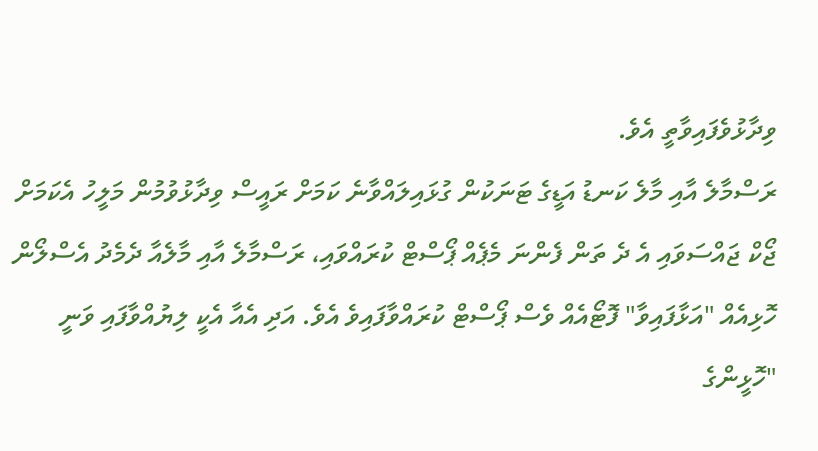ވިދާޅުވެފައިވާތީ އެވެ.
ރަސްމާލެ އާއި މާލެ ކަނޑު އަޑީގެ ޓަނަކުން ގުޅައިލައްވާނެ ކަމަށް ރައީސް ވިދާޅުވުމުން މަލީހު އެކަމަށް ޖޯކް ޖައްސަވައި އެ ދެ ތަން ފެންނަ މެޕެއް ޕޯސްޓް ކުރައްވައި، ރަސްމާލެ އާއި މާލެއާ ދެމެދު އެސްލޯން ހޮޅިއެއް "އަޅާފައިވާ" ފޮޓޯއެއް ވެސް ޕޯސްޓް ކުރައްވާފައިވެ އެވެ. އަދި އެއާ އެކީ ލިޔުއްވާފައި ވަނީ "ހޮޅީންގެ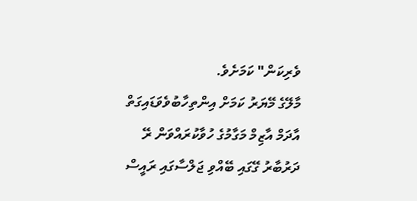ވެރިކަން" ކަމަށެވެ.
މާލޭގެ މޭޔަރު ކަމަށް އިންތިހާބުވެވަޑައިގަތް އާދަމް އާޒިމް މަގާމުގެ ހުވާކުރައްވަން ރޭ ދަރުބާރު ގޭގައި ބޭއްވި ޖަލްސާގައި ރައީސް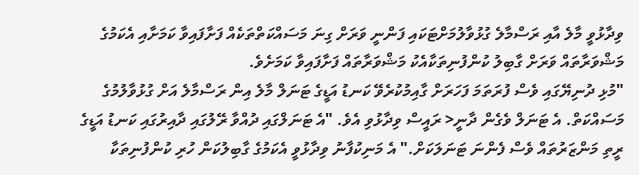ވިދާޅުވީ މާލެ އާއި ރަސްމާލެ ގުޅުވާލުމަށްޓަކައި ފަންނީ ވަރަށް ގިނަ މަސައްކަތްތަކެއް ފަށާފައިވާ ކަމަށާއި އެކަމުގެ މަޝްވަރާތައް ވަރަށް ގާބިލު ކުންފުނިތަކާއެކު މަޝްވަރާތައް ފަށާފައިވާ ކަމަށެވެ.
"މުޅި ދުނިޔޭގައި ވެސް ފުރަތަމަ ފަހަރަށް ގާއިމުކުރެވޭ ކަނޑު އަޑީގެ ޓަނަލް މާލެ އިން ރަސްމާލެ އަށް ގުޅުވާލުމުގެ މަސައްކަތް. އެ ޓަނަލް ވެގެން ދާނީ< ރައީސް ވިދާޅުވި އެވެ. "އެ ޓަނަލްގައި ދުއްވާ ރޭލުގައި ދާއިރުގައި ކަނޑު އަޑީގެ ރީތި މަންޒަރުތައް ވެސް ފެންނަ ޓަނަލަކަށް." އެ މަނިކުފާނު ވިދާޅުވީ އެކަމުގެ ގާބިލުކަން ހުރި ކުންފުނިތަކާ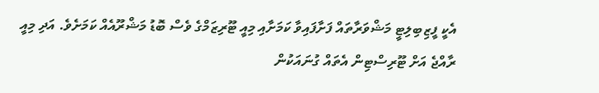އެކީ ފީޒިބިލިޓީ މަޝްވަރާތައް ފަށާފައިވާ ކަމަށާއި މިއީ ޓޫރިޒަމްގެ ވެސް ބޮޑު މަޝްރޫއެއް ކަމަށެވެ. އަދި މިއީ ރާއްޖެ އަށް ޓޫރިސްޓިން އެތައް ގުނައަކުން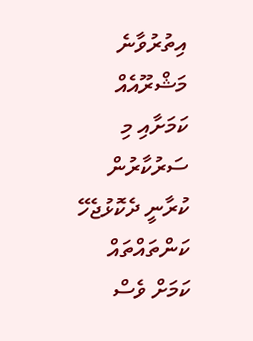އިތުރުވާނެ މަޝްރޫއެއް ކަމަށާއި މި ސަރުކާރުން ކުރާނީ ދެކޮޅުޖެހޭ ކަންތައްތައް ކަމަށް ވެސް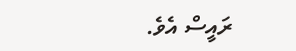ރައީސް އެވެ.